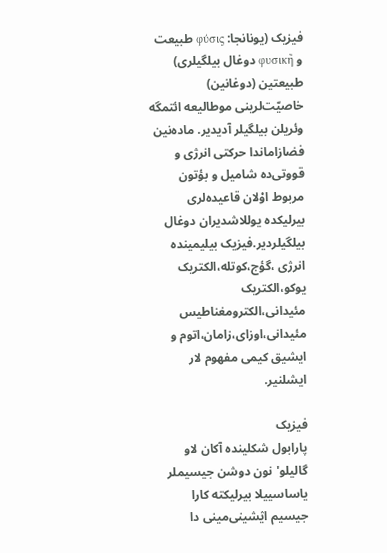فیزیک (یونانجا: φύσις طبیعت و φυσικῆ دوغال بیلگیلری) طبیعتین (دوغانین) خاصیّت‌لرینی موطالیعه ائتمگه وئریلن بیلگیلر آدیدیر. ماده‌نین فضازاماندا حرکتی انرژی و قووتی‌ده شامیل و بؤتون مربوط اوْلان قاعیده‌لری بیرلیکده یوللاشدیران دوغال بیلگیلردیر.فیزیک بیلیمینده انرژی ،گؤج،کوتله،الکتریک یوکو،الکتریک مئیدانی،الکترومغناطیس مئیدانی،اوزای،زامان،اتوم و ایشیق کیمی مفهوم لار ایشلنیر.

فیزیک
پارابول شکلینده آکان لاو گالیلو'نون دوشن جیسیملر یاساسییلا بیرلیکته کارا جیسیم ایٛشینی‌مینی دا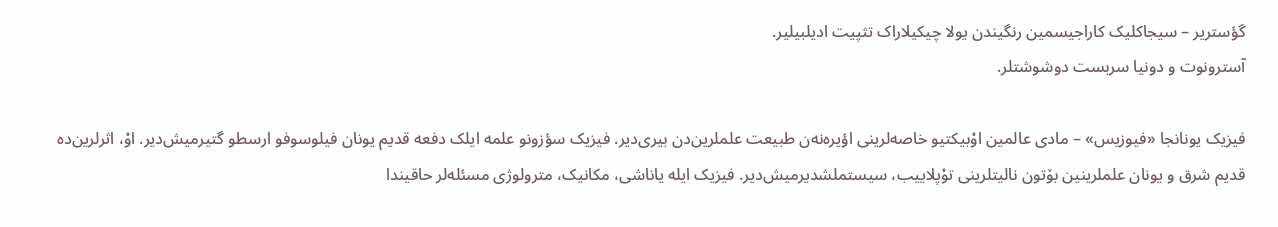گؤستریر – سیجاکلیک کاراجیسمین رنگیندن یولا چیکیلاراک تثپیت ادیلبیلیر.
آسترونوت و دونیا سربست دوشوشتلر.

فیزیک یونانجا «فیوزیس» – مادی عالمین اوْبیکتیو خاصه‌لرینی اؤیره‌نه‌ن طبیعت علملرین‌دن بیری‌دیر. فیزیک سؤزونو علمه ایلک دفعه قدیم یونان فیلوسوفو ارسطو گتیرمیش‌دیر. اوْ، اثرلرین‌ده قدیم شرق و یونان علملرینین بۆتون نالیتلرینی توْپلاییب، سیستملشدیرمیش‌دیر. فیزیک ایله یاناشی، مکانیک، مترولوژی مسئله‌لر حاقیندا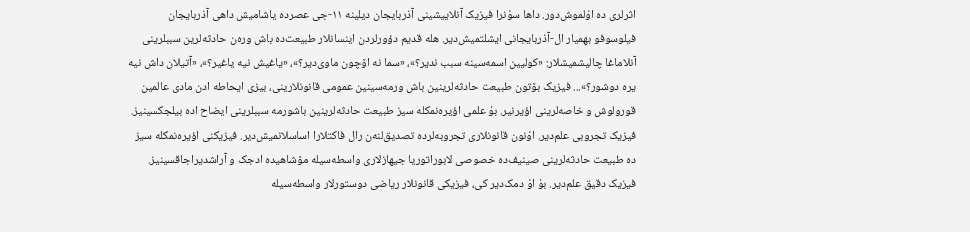اثرلری ده اوْلموش‌دور. داها سوْنرا فیزیک آنلاییشینی آذربایجان دیلینه ۱۱-جی عصرده یاشامیش داهی آذربایجان فیلوسوفو بهمیار ال-آذربایجانی ایشلتمیش‌دیر. هله قدیم دؤورلردن اینسانلار طبیعت‌ده باش وره‌ن حادثه‌لرین سببلرینی آنلاماغا چالیشمیشلار: «کولیین اسمه‌سینه سبب ندیر؟»، «سما نه اۆچون ماوی‌دیر؟»، «یاغیش نیه یاغیر؟»، «آتیلان داش نیه یره دوشور؟»... فیزیک بۆتون طبیعت حادثه‌لرینین باش ورمه‌سینین عمومی قانونلارینی، بیزی ایحاطه اد‌ن مادی عالمین قورولوش و خاصه‌لرینی اؤیرنیر. بۇ علمی اؤیره‌نمکله سیز طبیعت حادثه‌لرینین باشورمه سببلرینی ایضاح اده بیلجکسینیز. فیزیک تجروبی علم‌دیر. اوْنون قانونلاری تجروبه‌لرده تصدیق‌لنه‌ن رال فاکتلارا اساسلانمیش‌دیر. فیزیکنی اؤیره‌نمکله سیز ده طبیعت حادثه‌لرینی صینیف‌ده خصوصی لابوراتوریا جیهازلاری واسطه‌سیله مۆشاهیده اد‌جک و آراشدیراجاقسینیز. فیزیک دقیق علم‌دیر. بۇ اوْ دمک‌دیر کی، فیزیکی قانونلار ریاضی دوستورلار واسطه‌سیله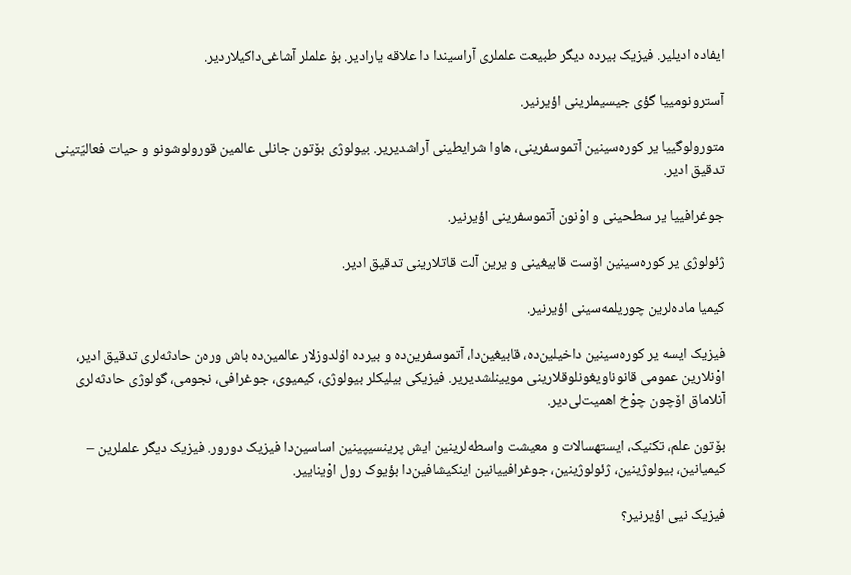ایفاده ادیلیر. فیزیک بیرده دیگر طبیعت علملری آراسیندا دا علاقه یارادیر. بۇ علملر آشاغی‌داکیلاردیر.

آسترونومییا گؤی جیسیملرینی اؤیرنیر.

متورولوگییا یر کوره‌سینین آتموسفرینی، هاوا شرایطینی آراشدیریر. بیولوژی بۆتون جانلی عالمین قورولوشونو و حیات فعالیّتینی تدقیق ادیر.

جوغرافییا یر سطحینی و اوْنون آتموسفرینی اؤیرنیر.

ژئولوژی یر کوره‌سینین اۆست قابیغینی و یرین آلت قاتلارینی تدقیق ادیر.

کیمیا ماده‌لرین چوریلمه‌سینی اؤیرنیر.

فیزیک ایسه یر کوره‌سینین داخیلین‌ده، قابیغین‌دا، آتموسفرین‌ده و بیرده اۇلدوزلار عالمین‌ده باش وره‌ن حادثه‌لری تدقیق ادیر، اوْنلارین عمومی قانوناویغونلوقلارینی مویینلشدیریر. فیزیکی بیلیکلر بیولوژی، کیمیوی، جوغرافی، نجومی، گولوژی حادثه‌لری آنلاماق اۆچون چوْخ اهمیت‌لی‌دیر.

بۆتون علم، تکنیک، ایستهسالات و معیشت واسطه‌لرینین ایش پرینسیپینین اساسین‌دا فیزیک دورور. فیزیک دیگر علملرین – کیمیانین، بیولوژینین، ژئولوژینین، جوغرافییانین اینکیشافین‌دا بؤیوک رول اوْیناییر.

فیزیک نیی اؤیرنیر؟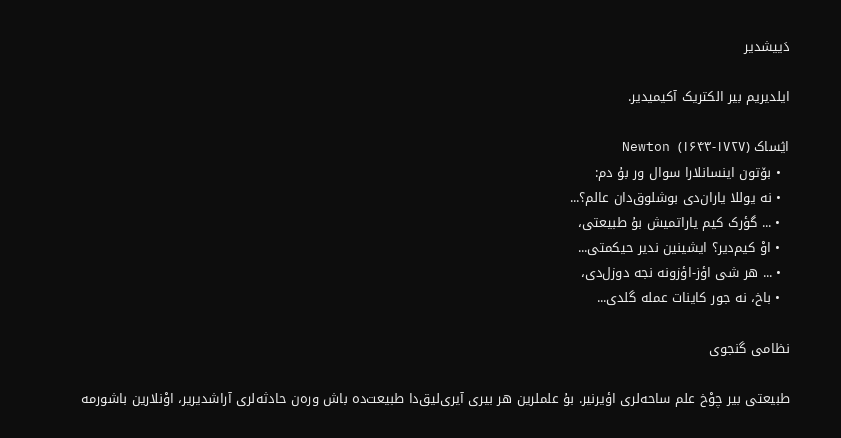دَییشدیر

ایلدیریم بیر الکتریک آکیمیدیر.

ایٛساک Newton (۱۶۴۳-۱۷۲۷)
  • بۆتون اینسانلارا سوال ور بۇ دم:
  • نه یوللا یاران‌دی بوشلوق‌دان عالم؟...
  • ... گؤرک کیم یاراتمیش بۇ طبیعتی،
  • اوْ کیم‌دیر؟ ایشینین ندیر حیکمتی...
  • ... هر شی اؤز-اؤزونه نجه دوزل‌دی،
  • باخ، نه جور کاینات عمله گلدی...

نظامی گنجوی

طبیعتی بیر چوْخ علم ساحه‌لری اؤیرنیر. بۇ علملرین هر بیری آیری‌لیق‌دا طبیعت‌ده باش وره‌ن حادثه‌لری آراشدیریر، اوْنلارین باشورمه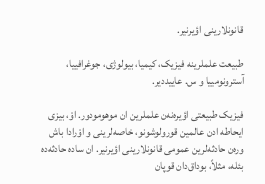قانونلارینی اؤیرنیر.

طبیعت علملرینه فیزیک، کیمیا، بیولوژی، جوغرافییا، آسترونومییا و س. عاییددیر.

فیزیک طبیعتی اؤیره‌نه‌ن علملرین ان موهومودور. اوْ، بیزی ایحاطه اد‌ن عالمین قورولوشونو، خاصه‌لرینی و اوْرادا باش وره‌ن حادثه‌لرین عمومی قانونلارینی اؤیرنیر. ان ساده حادثه‌ده بئله، مثلاً، بوداق‌دان قوپان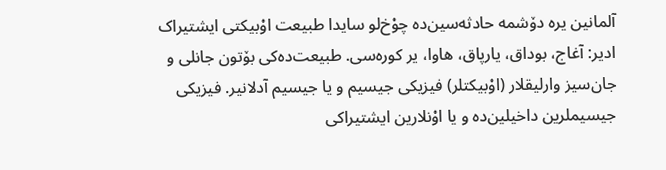آلمانین یره دۆشمه حادثه‌سین‌ده چوْخ‌لو سایدا طبیعت اوْبیکتی ایشتیراک ادیر: آغاج، بوداق، یارپاق، هاوا، یر کوره‌سی. طبیعت‌ده‌کی بۆتون جانلی و جان‌سیز وارلیقلار (اوْبیکتلر) فیزیکی جیسیم و یا جیسیم آدلانیر. فیزیکی جیسیملرین داخیلین‌ده و یا اوْنلارین ایشتیراکی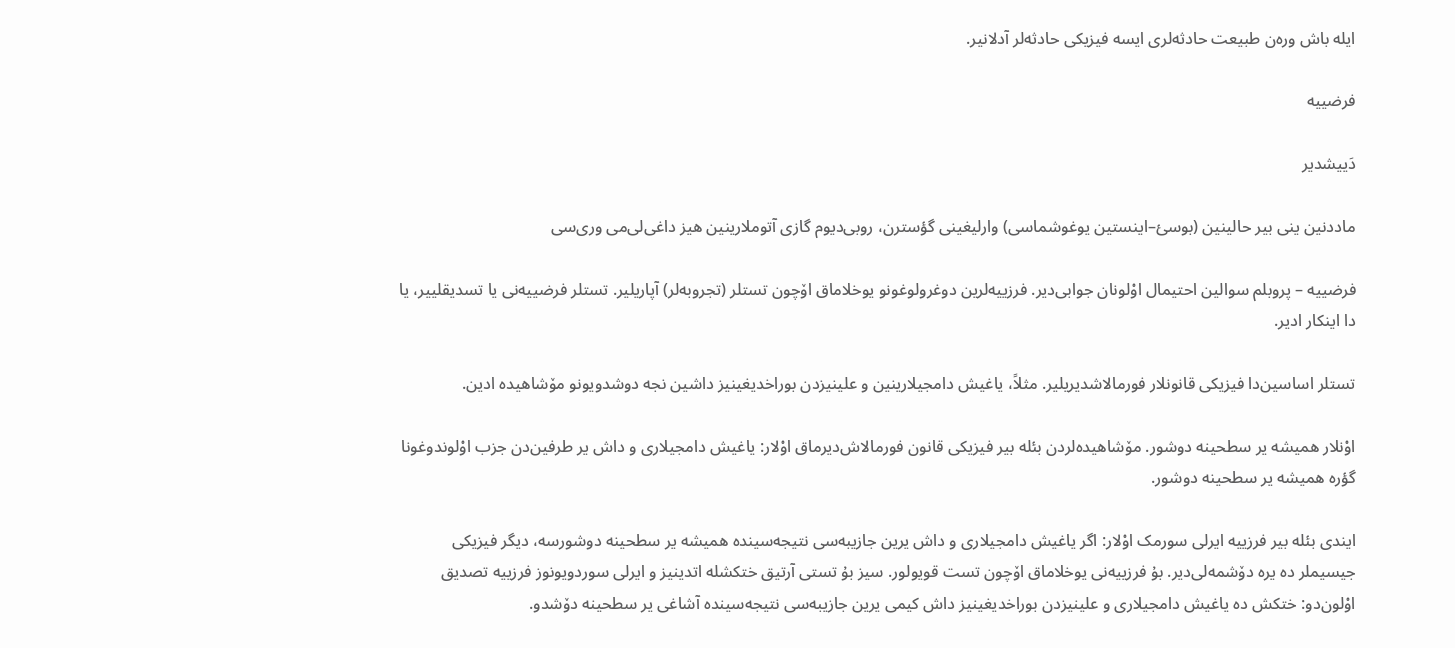ایله باش وره‌ن طبیعت حادثه‌لری ایسه فیزیکی حادثه‌لر آدلانیر.

فرضییه

دَییشدیر

ماددنین ینی بیر حالینین (بوسئ–اینستین یوغوشماسی) وارلیغینی گؤسترن، روبی‌دیوم گازی آتوملارینین هیز داغی‌لی‌می وری‌سی

فرضییه – پروبلم سوالین احتیمال اوْلونان جوابی‌دیر. فرزییه‌لرین دوغرولوغونو یوخلاماق اۆچون تستلر (تجروبه‌لر) آپاریلیر. تستلر فرضییه‌نی یا تسدیقلییر، یا دا اینکار ادیر.

تستلر اساسین‌دا فیزیکی قانونلار فورمالاشدیریلیر. مثلاً، یاغیش دامجیلارینین و علینیزدن بوراخدیغینیز داشین نجه دوشدویونو مۆشاهیده ادین.

اوْنلار همیشه یر سطحینه دوشور. مۆشاهیده‌لردن بئله بیر فیزیکی قانون فورمالاش‌دیرماق اوْلار: یاغیش دامجیلاری و داش یر طرفین‌دن جزب اوْلوندوغونا گؤره همیشه یر سطحینه دوشور.

ایندی بئله بیر فرزییه ایر‌لی سورمک اوْلار: اگر یاغیش دامجیلاری و داش یرین جازیبه‌سی نتیجه‌سینده همیشه یر سطحینه دوشورسه، دیگر فیزیکی جیسیملر ده یره دۆشمه‌لی‌دیر. بۇ فرزییه‌نی یوخلاماق اۆچون تست قویولور. سیز بۇ تستی آرتیق ختکشله اتدینیز و ایر‌لی سوردویونوز فرزییه تصدیق اوْلون‌دو: ختکش ده یاغیش دامجیلاری و علینیزدن بوراخدیغینیز داش کیمی یرین جازیبه‌سی نتیجه‌سینده آشاغی یر سطحینه دۆشدو.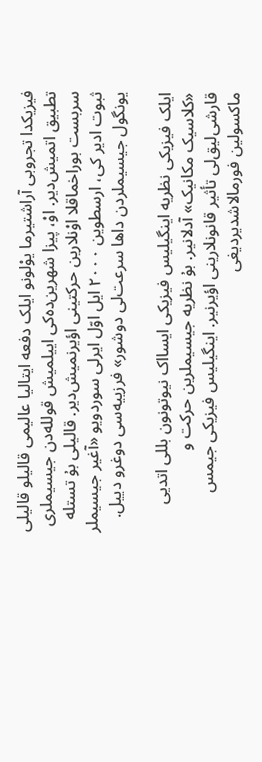فیزیکدا تجروبی آراشتیرما یوْلونو ایلک دفعه ایتالیا عالیمی قالیلو قالیلی تطبیق اتمیش‌دیر. اوْ، پیزا شهرین‌ده‌کی اییلمیش قولله‌دن جیسیملری سربست بوراخماقلا اوْنلارین حرکتینی اؤیرنمیش‌دیر. قالیلی بۇ تستله ثبوت ادیر کی، ارسطوین ۲۰۰۰ ایل اوّل ایر‌لی سوردویو «آغیر جیسیملر یونگول جیسیملردن داها سرعت‌لی دوشور» فرزییه‌سی دوغرو دییل.

ایلک فیزیکی نظریه اینگیلیس فیزیکی ایسااک نیوتونون بللی اتدیی «کلاسیک مکانیک» آدلانیر. بۇ نظریه جیسیملرین حرکت و قارشی‌لیق‌لی تأثیر قانونلارینی اؤیرنیر. اینگیلیس فیزیکی جیمس ماکسولین فورمالاشدیردیغی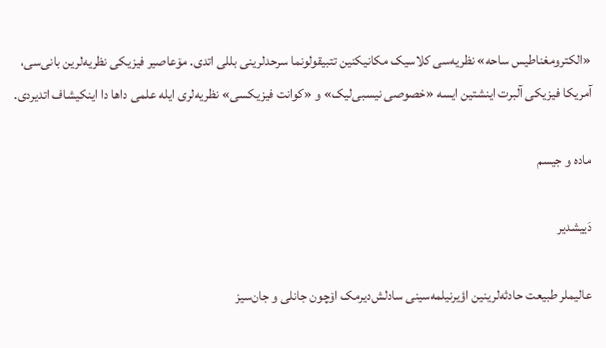«الکترومغناطیس ساحه» نظریه‌سی کلاسیک مکانیکنین تتبیقولونما سرحدلرینی بللی اتدی. مۆعاصیر فیزیکی نظریه‌لرین بانی‌سی، آمریکا فیزیکی آلبرت اینشتین ایسه «خصوصی نیسبی‌لیک» و «کوانت فیزیکسی» نظریه‌لری ایله علمی داها دا اینکیشاف اتدیردی.

ماده و جیسم

دَییشدیر

عالیملر طبیعت حادثه‌لرینین اؤیرنیلمه‌سینی سادلش‌دیرمک اۆچون جانلی و جان‌سیز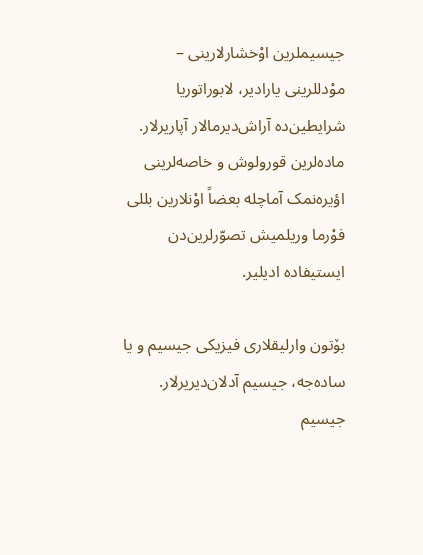جیسیملرین اوْخشارلارینی – موْدللرینی یارادیر، لابوراتوریا شرایطین‌ده آراش‌دیرمالار آپاریرلار. ماده‌لرین قورولوش و خاصه‌لرینی اؤیره‌نمک آماچله بعضاً اوْنلارین بللی فوْرما وریلمیش تصوّرلرین‌دن ایستیفاده ادیلیر.

بۆتون وارلیقلاری فیزیکی جیسیم و یا ساده‌جه، جیسیم آدلان‌دیریرلار. جیسیم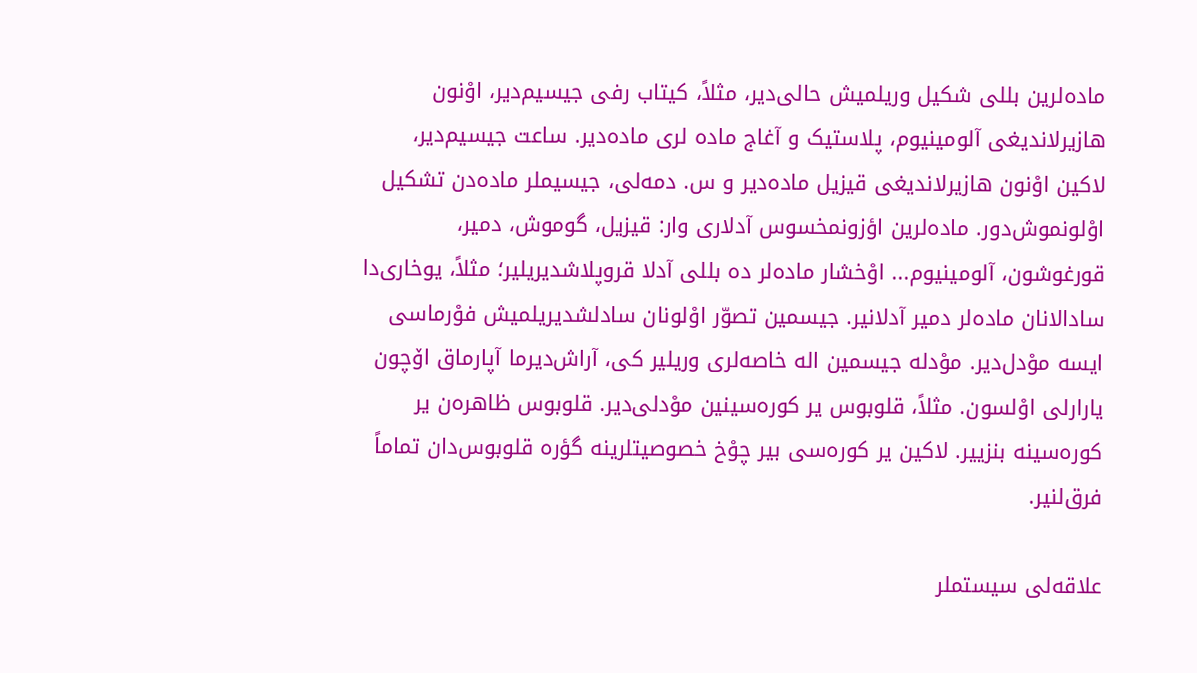ماده‌لرین بللی شکیل وریلمیش حالی‌دیر، مثلاً، کیتاب رفی جیسیم‌دیر، اوْنون هازیرلاندیغی آلومینیوم، پلاستیک و آغاج ماده لری ماده‌دیر. ساعت جیسیم‌دیر، لاکین اوْنون هازیرلاندیغی قیزیل ماده‌دیر و س. دمه‌لی، جیسیملر ماده‌دن تشکیل اوْلونموش‌دور. ماده‌لرین اؤزونمخسوس آدلاری وار: قیزیل، گوموش، دمیر، قورغوشون، آلومینیوم... اوْخشار ماده‌لر ده بللی آدلا قروپلاشدیریلیر؛ مثلاً، یوخاری‌دا سادالانان ماده‌لر دمیر آدلانیر. جیسمین تصوّر اوْلونان سادلشدیریلمیش فوْرماسی ایسه موْدل‌دیر. موْدله جیسمین اله خاصه‌لری وریلیر کی، آراش‌دیرما آپارماق اۆچون یارارلی اوْلسون. مثلاً، قلوبوس یر کوره‌سینین موْدلی‌دیر. قلوبوس ظاهره‌ن یر کوره‌سینه بنزییر. لاکین یر کوره‌سی بیر چوْخ خصوصیتلرینه گؤره قلوبوس‌دان تماماً فرق‌لنیر.

علاقه‌لی سیستملر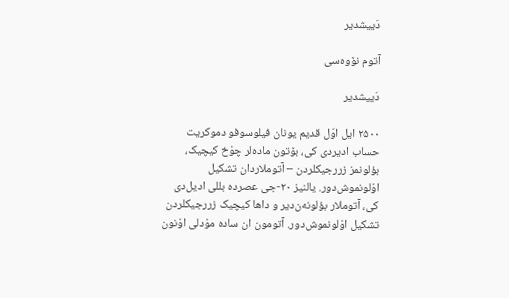دَییشدیر

آتوم نۆوه‌سی

دَییشدیر

۲۵۰۰ ایل اوّل قدیم یونان فیلوسوفو دموکریت حساب ادیردی کی، بۆتون ماده‌لر چوْخ کیچیک، بؤلونمز زررجیکلردن – آتوملاردان تشکیل اوْلونموش‌دور. یالنیز ۲۰-جی عصرده بللی ادیل‌دی کی، آتوملار بؤلونه‌ن‌دیر و داها کیچیک زررجیکلردن تشکیل اوْلونموش‌دور. آتومون ان ساده موْدلی اوْنون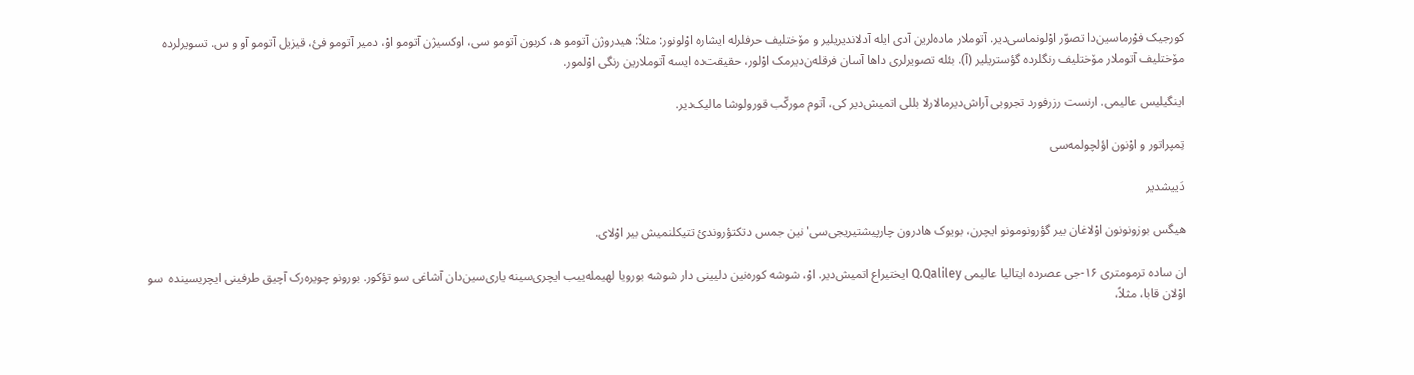کورجیک فوْرماسین‌دا تصوّر اوْلونماسی‌دیر. آتوملار ماده‌لرین آدی ایله آدلاندیریلیر و مۆختلیف حرفلرله ایشاره اوْلونور: مثلاً: هیدروژن آتومو ه، کربون آتومو سی، اوکسیژن آتومو اوْ، دمیر آتومو فئ، قیزیل آتومو آو و س. تسویرلرده مۆختلیف آتوملار مۆختلیف رنگلرده گؤستریلیر (آ). بئله تصویرلری داها آسان فرقله‌ن‌دیرمک اوْلور، حقیقت‌ده ایسه آتوملارین رنگی اوْلمور.

اینگیلیس عالیمی. ارنست رزرفورد تجروبی آراش‌دیرمالارلا بللی اتمیش‌دیر کی، آتوم مورکّب قورولوشا مالیک‌دیر.

تِمپراتور و اوْنون اؤلچولمه‌سی

دَییشدیر

هیگس بوزونونون اوْلاغان بیر گؤرونومونو ایچرن، بویوک هادرون چارپیشتیریجی‌سی'نین جمس دتکتؤروندئ تتیکلنمیش بیر اوْلای.

ان ساده ترمومتری ۱۶-جی عصرده ایتالیا عالیمی Q.Qaliley ایختیراع اتمیش‌دیر. اوْ، شوشه کوره‌نین دلیینی دار شوشه بورویا لهیمله‌ییب ایچری‌سینه یاری‌سین‌دان آشاغی سو تؤکور. بورونو چویره‌رک آچیق طرفینی ایچریسینده ‌ سو اوْلان قابا، مثلاً،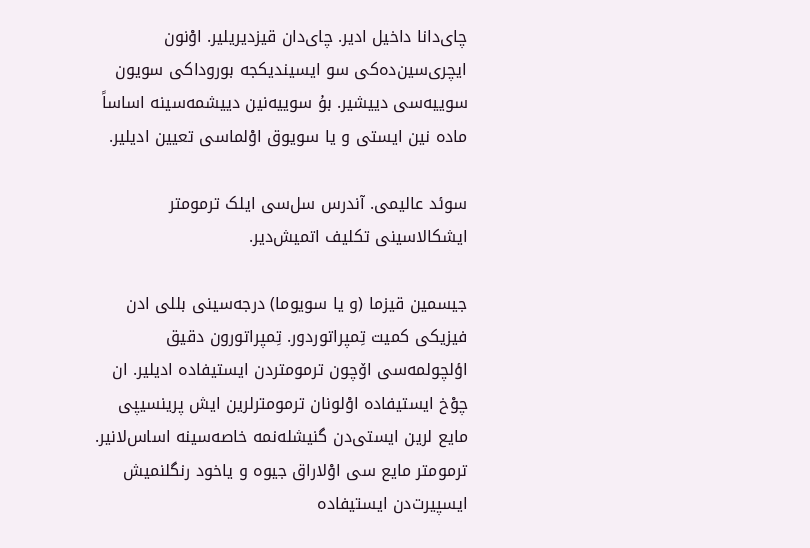چای‌دانا داخیل ادیر. چای‌دان قیزدیریلیر. اوْنون ایچری‌سین‌ده‌کی سو ایسیندیکجه بوروداکی سویون سوییه‌سی دییشیر. بۇ سوییه‌نین دییشمه‌سینه اساساً ماده نین ایستی و یا سویوق اوْلماسی تعیین ادیلیر.

سوئد عالیمی. آندرس سل‌سی ایلک ترمومتر ایشکالاسینی تکلیف اتمیش‌دیر.

جیسمین قیزما (و یا سویوما) درجه‌سینی بللی اد‌ن فیزیکی کمیت تِمپراتوردور. تِمپراتورون دقیق اؤلچولمه‌سی اۆچون ترمومتردن ایستیفاده ادیلیر. ان چوْخ ایستیفاده اوْلونان ترمومترلرین ایش پرینسیپی مایع لرین ایستی‌دن گنیشله‌نمه خاصه‌سینه اساس‌لانیر. ترمومتر مایع ‌سی اوْلاراق جیوه و یاخود رنگلنمیش ایسپیرت‌دن ایستیفاده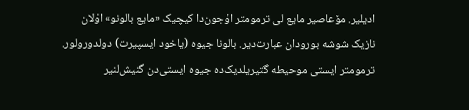ادیلیر. مۆعاصیر مایع ‌لی ترمومتر اۇجون‌دا کیچیک «مایع بالونو» اوْلان نازیک شوشه بورودان عبارت‌دیر. بالونا جیوه (یاخود ایسپیرت) دولدورولور. ترمومتر ایستی موحیطه گتیریلدیک‌ده جیوه ایستی‌دن گنیش‌لنیر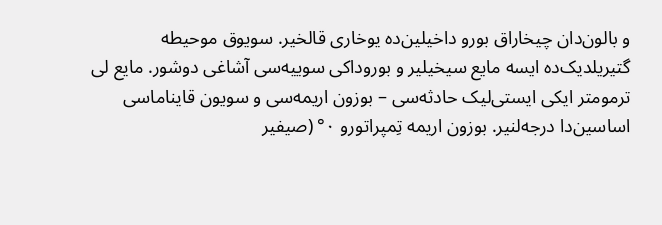و بالون‌دان چیخاراق بورو داخیلین‌ده یوخاری قالخیر. سویوق موحیطه گتیریلدیک‌ده ایسه مایع سیخیلیر و بوروداکی سوییه‌سی آشاغی دوشور. مایع ‌لی ترمومتر ایکی ایستی‌لیک حادثه‌سی – بوزون اریمه‌سی و سویون قایناماسی اساسین‌دا درجه‌لنیر. بوزون اریمه تِمپراتورو ۰° (صیفیر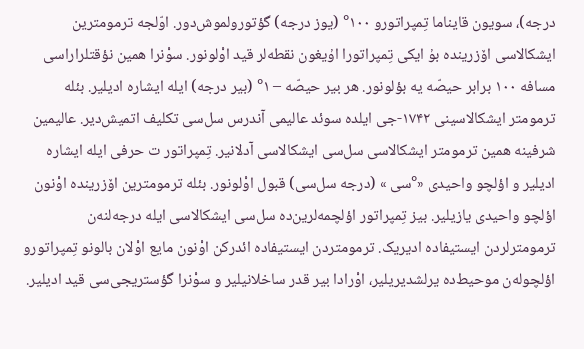درجه)، سویون قایناما تِمپراتورو ۱۰۰° (یوز درجه) گؤتورولموش‌دور. اوّلجه ترمومترین ایشکالاسی اۆزرینده بۇ ایکی تِمپراتورا اۇیغون نقطه‌لر قید اوْلونور. سوْنرا همین نؤقتلراراسی مسافه ۱۰۰ برابر حیصّه ‌یه بؤلونور. هر بیر حیصّه – ۱° (بیر درجه) ایله ایشاره ادیلیر. بئله ترمومتر ایشکالاسینی ۱۷۴۲-جی ایلده سوئد عالیمی آندرس سل‌سی تکلیف اتمیش‌دیر. عالیمین شرفینه همین ترمومتر ایشکالاسی سل‌سی ایشکالاسی آدلانیر. تِمپراتور ت حرفی ایله ایشاره ادیلیر و اؤلچو واحیدی «°سی » (درجه سل‌سی) قبول اوْلونور. بئله ترمومترین اۆزرینده اوْنون اؤلچو واحیدی یازیلیر. بیز تِمپراتور اؤلچمه‌لرین‌ده سل‌سی ایشکالاسی ایله درجه‌لنه‌ن ترمومترلردن ایستیفاده ادیریک. ترمومتردن ایستیفاده ائدرکن اوْنون مایع اوْلان بالونو تِمپراتورو اؤلچوله‌ن موحیط‌ده یرلشدیریلیر، اوْرادا بیر قدر ساخلانیلیر و سوْنرا گؤستریجی‌سی قید ادیلیر.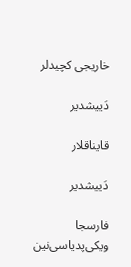خاریجی کچیدلر

دَییشدیر

قایناقلار

دَییشدیر

فارسجا ویکی‌پدیاسی‌نین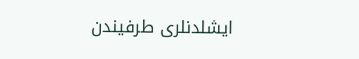ایشلدنلری طرفیندن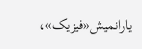یارانمیش«فیزیک»،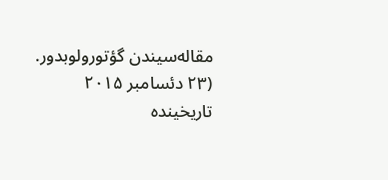مقاله‌سیندن گؤتورولوبدور. (۲۳ دئسامبر ۲۰۱۵ تاریخینده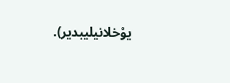یوْخلانیلیبدیر).